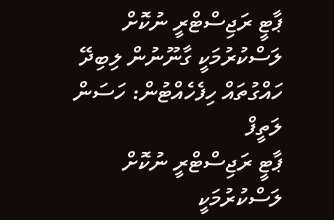ޕާޓީ ރަޖިސްޓްރީ ނުކޮށް ލަސްކުރުމަކީ ގާނޫނުން ލިބިދޭ ހައްގުތައް ހިފެހެއްޓުން: ހަސަން ލަތީފް
ޕާޓީ ރަޖިސްޓްރީ ނުކޮށް ލަސްކުރުމަކީ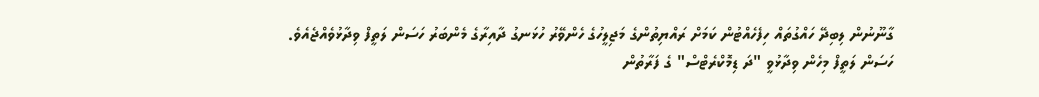ގާނޫނުން ލިބިދޭ ހައްގުތައް ހިފެހެއްޓުން ކަމަށް ރައްޔިތުންގެ މަޖިލީހުގެ ހެންވޭރު ހުޅަނގު ދާއިރާގެ މެންބަރު ހަސަން ލަތީފް ވިދާޅުވެއްޖެއެވެ.
ހަސަން ލަތީފް މިހެން ވިދާޅުވީ "ދަ ޑިމޮކްރެޓްސް" ގެ ފަރާތުން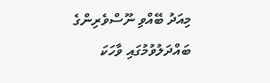މިއަދު ބޭއްވި ނޫސްވެރިންގެ ބައްދަލުވުމުގައި ވާހަކަ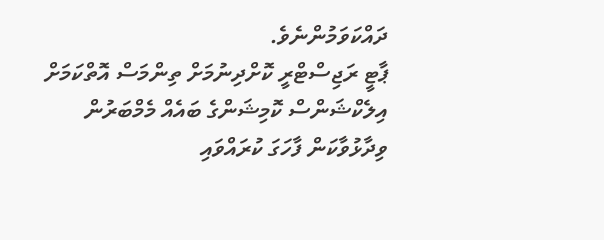ދައްކަވަމުންނެވެ.
ޕާޓީ ރަޖިސްޓްރީ ކޮށްދިނުމަށް ތިންމަސް އޮތްކަމަށް އިލެކްޝަންސް ކޮމިޝަންގެ ބައެއް މެމްބަރުން ވިދާޅުވާކަން ފާހަގަ ކުރައްވައި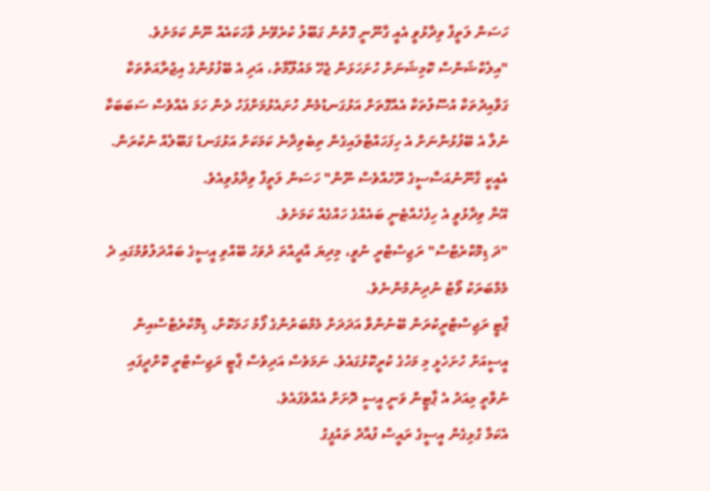ހަސަން ލަތީފް ވިދާޅުވީ އެއީ ގާނޫނީ ގޮތުން ގަބޫލު ކުރެވޭނެ ވާހަކައެއް ނޫން ކަމަށެވެ.
"އިލެކްޝަންސް ކޮމިޝަނަށް ހުށަހަޅަން ޖެހޭ މައުލޫމާތު، އަދި އެ ބޭފުޅުންގެ އިޖުރާއަތްތަކާ ގަވާއިދުތަކާ އުސޫލުތަކާ އެއްގޮތަށް އަޅުގަނޑުމެން ހުށައެޅުމަށްފަހު ދެން ހަމަ އެއްވެސް ސަބަބަކާ ނުލާ އެ ބޭފުޅުންނަށް އެ ހިފަހައްޓާލައިގެން ތިބެވިދާނެ ކަމަކަށް އަޅުގަނޑު ގަބޫލެއް ނުކުރަން. އެއީކީ ގާނޫނުއަސާސީގެ ރޫހެއްވެސް ނޫން" ހަސަން ލަތީފް ވިދާޅުވިއެވެ.
އޭނާ ވިދާޅުވީ އެ ހިފެހެއްޓެނީ ބައެއްގެ ހައްގެއް ކަމަށެވެ.
"ދަ ޑިމޮކްރެޓްސް" ރަޖިސްޓްރީ ނުވީ، މިދިޔަ އާދީއްތަ ދުވަހު ބޭއްވި އީސީގެ ބައްދަލުވުމުގައި ދެ މެމްބަރަކު ވޯޓު ނުދިނުމުންނެވެ.
ޕާޓީ ރަޖިސްޓްރީކުރަން ބޭނުންވާ އަދަދަށް މެމްބަރުންގެ ފޯމު ހަމަކޮށް، ޑިމޮކްރެޓްސްއިން އީސީއަށް ހުށަހެޅީ މި މަހުގެ ކުރީކޮޅުގައެވެ. ނަމަވެސް އަދިވެސް ޕާޓީ ރަޖިސްޓްރީ ކޮށްދީފައި ނުވާތީ މިއަދު އެ ޕާޓީން ވަނީ އީސީ ދޮށަށް އެއްވެފައެވެ.
އެކަމާ ގުޅިގެން އީސީގެ ރައީސް ފުއާދު ތައުފީގު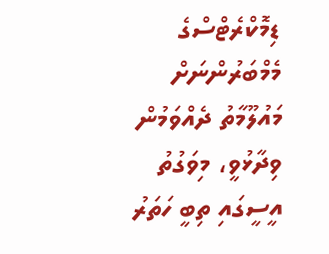ޑިމޮކްރެޓްސްގެ މެމްބަރުންނަށް މައުލޫމާތު ދެއްވަމުން ވިދާޅުވީ، މިވަގުތު އީސީގައި ތިބީ ހަތަރު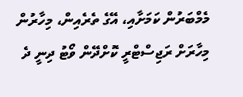މެމްބަރުން ކަމަށާއި، އޭގެ ތެރެއިން، މިހާރުން މިހާރަށް ރަޖިސްޓްރީ ކޮށްދޭން ވޯޓު ދިނީ ދެ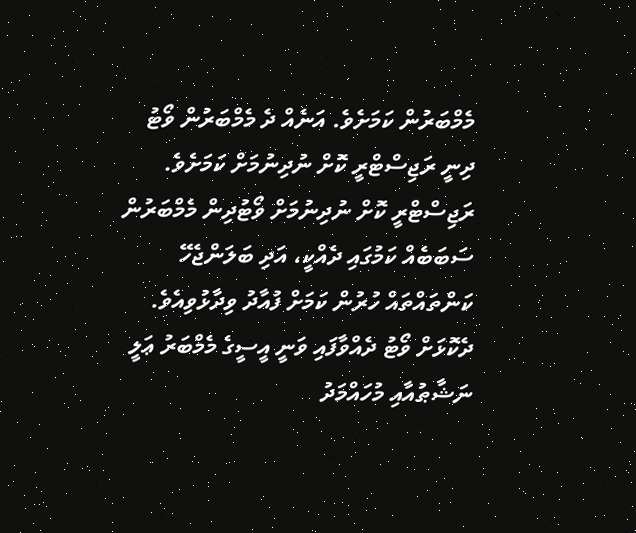މެމްބަރުން ކަމަށެވެ. އަނެއް ދެ މެމްބަރުން ވޯޓު ދިނީ ރަޖިސްޓްރީ ކޮށް ނުދިނުމަށް ކަމަށެވެ.
ރަޖިސްޓްރީ ކޮށް ނުދިނުމަށް ވޯޓުދިން މެމްބަރުން ސަބަބެއް ކަމުގައި ދެއްކީ، އަދި ބަލަންޖެހޭ ކަންތައްތައް ހުރުން ކަމަށް ފުއާދު ވިދާޅުވިއެވެ.
ދެކޮޅަށް ވޯޓު ދެއްވާފައި ވަނީ އީސީގެ މެމްބަރު ޢަލީ ނަޝާޠުއާއި މުހައްމަދު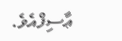ޢާސިފްއެވެ.